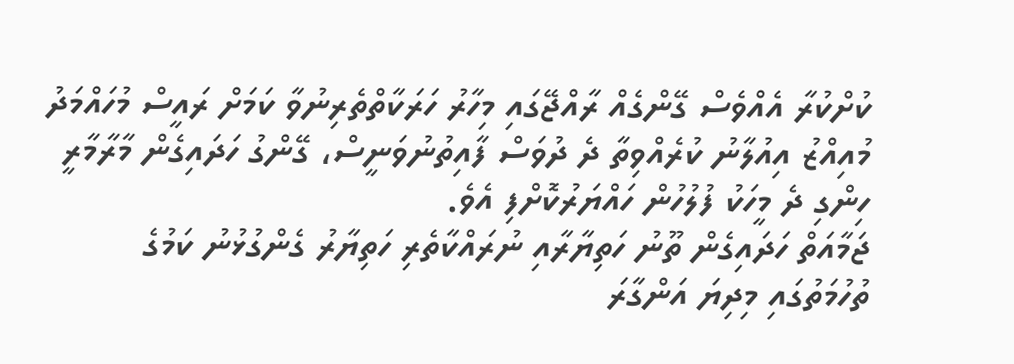ކުށްކުރާ އެއްވެސް ގޭންގެއް ރާއްޖޭގައި މިހާރު ހަރަކާތްތެރިނުވާ ކަމަށް ރައީސް މުހައްމަދު މުއިއްޒު އިއުލާނު ކުރެއްވިތާ ދެ ދުވަސް ފާއިތުނުވަނީސް، ގޭންގު ހަދައިގެން މާރާމާރީ ހިންގި ދެ މީހަކު ފުލުހުން ހައްޔަރުކޮށްފި އެވެ.
ޖަމާއަތް ހަދައިގެން ތޫނު ހަތިޔާރާއި ނުރައްކާތެރި ހަތިޔާރު ގެންގުޅުނު ކަމުގެ ތުހުމަތުގައި މިދިޔަ އަންގާރަ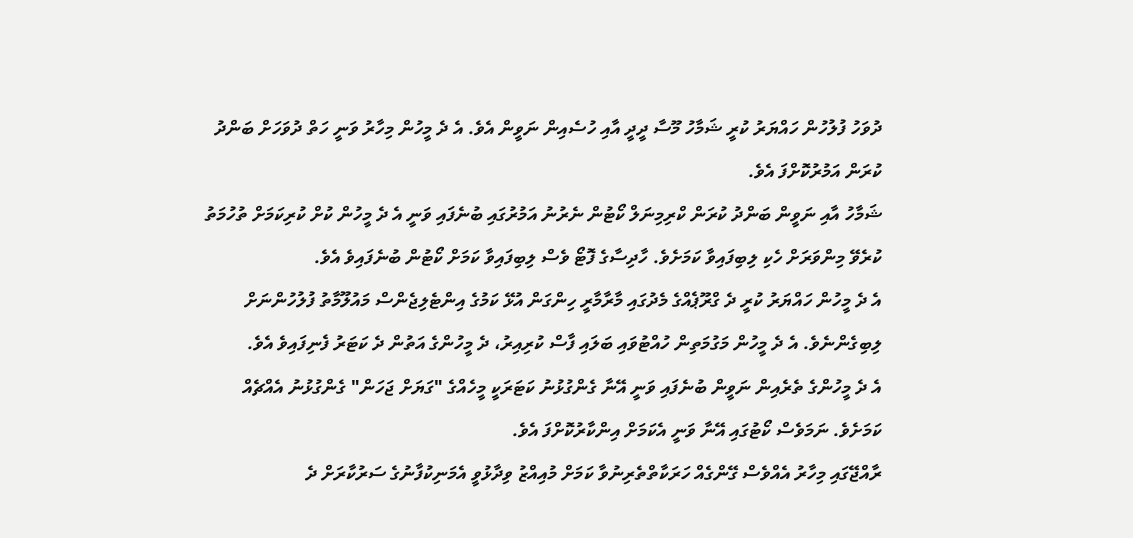ދުވަހު ފުލުހުން ހައްޔަރު ކުރީ ޝަމާހު މޫސާ ދީދީ އާއި ހުސެއިން ނަވީން އެވެ. އެ ދެ މީހުން މިހާރު ވަނީ ހަތް ދުވަހަށް ބަންދު ކުރަން އަމުރުކޮށްފަ އެވެ.
ޝަމާހު އާއި ނަވީން ބަންދު ކުރަން ކްރިމިނަލް ކޯޓުން ނެރުނު އަމުރުގައި ބުނެފައި ވަނީ އެ ދެ މީހުން ކުށް ކުރިކަމަށް ތުހުމަތު ކުރެވޭ މިންވަރަށް ހެކި ލިބިފައިވާ ކަމަށެވެ. ހާދިސާގެ ފޮޓޯ ވެސް ލިބިފައިވާ ކަމަށް ކޯޓުން ބުނެފައިވެ އެވެ.
އެ ދެ މީހުން ހައްޔަރު ކުރީ ދެ ގްރޫޕެއްގެ މެދުގައި މާރާމާރީ ހިންގަން އުޅޭ ކަމުގެ އިންޓެލިޖެންސް މައުލޫމާތު ފުލުހުންނަށް ލިބިގެންނެވެ. އެ ދެ މީހުން މަގުމަތިން ހުއްޓުވައި ބަލައި ފާސް ކުރިއިރު، ދެ މީހުންގެ އަތުން ދެ ކަޓަރު ފެނިފައިވެ އެވެ.
އެ ދެ މީހުންގެ ތެރެއިން ނަވީން ބުނެފައި ވަނީ އޭނާ ގެންގުޅުނު ކަޓަރަކީ މީހެއްގެ "ގަޔަށް ޖަހަން" ގެންގުޅުނު އެއްޗެއް ކަމަށެވެ. ނަމަވެސް ކޯޓުގައި އޭނާ ވަނީ އެކަމަށް އިންކާރުކޮށްފަ އެވެ.
ރާއްޖޭގައި މިހާރު އެއްވެސް ގޭންގެއް ހަރަކާތްތެރިނުވާ ކަމަށް މުއިއްޒު ވިދާޅުވީ އެމަނިކުފާނުގެ ސަރުކާރަށް ދެ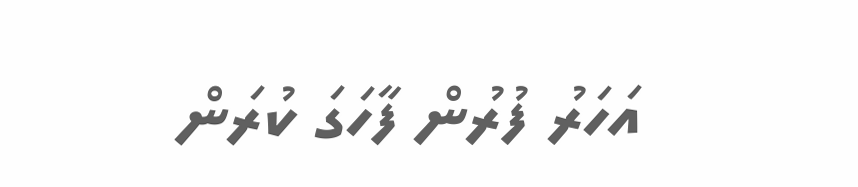އަހަރު ފުރުން ފާހަގަ ކުރަން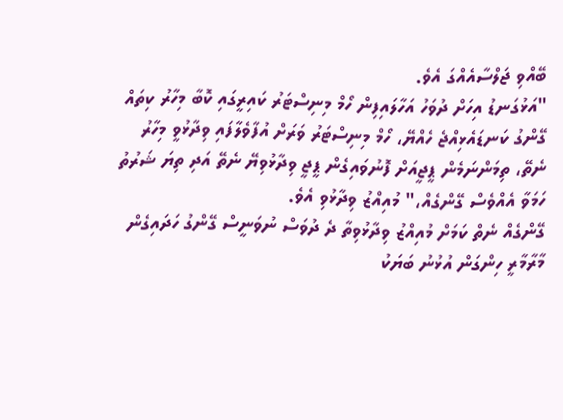ބޭއްވި ޖަލްސާއެއްގަ އެވެ.
"އަޅުގަނޑު އިހަށް ދުވަހު އަހާލައިފިން ހޯމް މިނިސްޓަރު ކައިރީގައި ކޮބާ މިހާރު ކިތައް ގޭންގު ކަނޑައެޅިއްޖެ ހެއްޔޭ، ހޯމް މިނިސްޓަރު ވަރަށް އުފާވެލާފައި ވިދާޅުވީ މިހާރު ނެތޭ، ތިމަންނަމެން ޕީޖީއަށް ފޮނުވައިގެން ޕީޖީ ވިދާޅުވިޔޭ ނެތޭ އަދި ތިޔަ ޝަރުތު ހަމަވާ އެއްވެސް ގޭންގެއް،" މުއިއްޒު ވިދާޅުވި އެވެ.
ގޭންގެއް ނެތް ކަމަށް މުއިއްޒު ވިދާޅުވިތާ ދެ ދުވަސް ނުވަނީސް ގޭންގު ހަދައިގެން މާރާމާރީ ހިންގަން އުޅުނު ބަޔަކު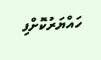ހައްޔަރުކޮށްފި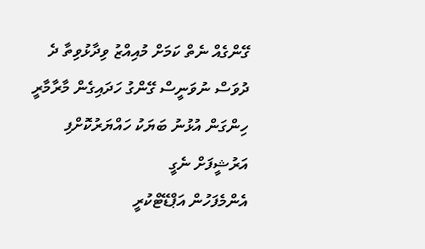ގޭންގެއް ނެތް ކަމަށް މުއިއްޒު ވިދާޅުވިތާ ދެ ދުވަސް ނުވަނީސް ގޭންގު ހަދައިގެން މާރާމާރީ ހިންގަން އުޅުނު ބަޔަކު ހައްޔަރުކޮށްފި
އަރުޝީފަށް ނެގީ
އެންމެފަހުން އަޕްޑޭޓްކުރީ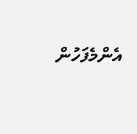އެންމެފަހުން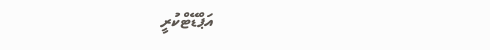އަޕްޑޭޓްކުރީ